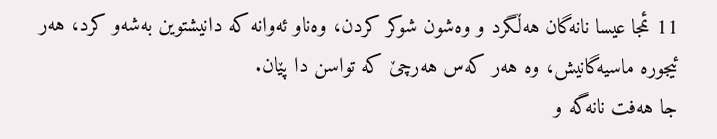11 ئمجا عیسا نانەگان هەڵگرد و وەشون شوکر کردن، وەناو ئەوانه که دانیشتوین بەشەو کرد، هەر ئیجوره ماسیەگانیش، وه هەر کەس هەرچێ که تواسن دا پێان.
جا هەفت نانەگه و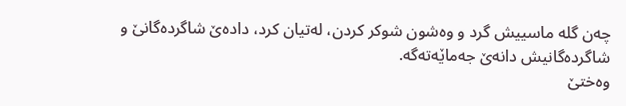چەن گله ماسییش گرد و وەشون شوکر کردن، لەتیان کرد، دادەێ شاگردەگانێ و شاگردەگانیش دانەێ جەماێەتەگه.
وەختێ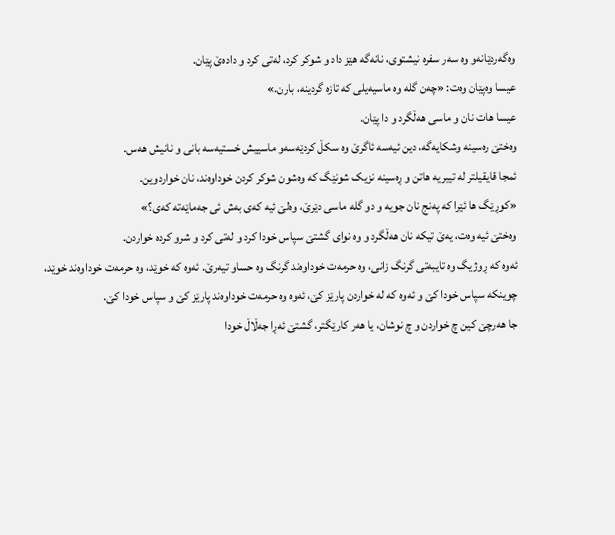وەگەردێانەو وه سەر سفره نیشتوی، نانەگه هێز داد و شوکر کرد، لەتی کرد و دادەێ پێان.
عیسا وەپێان وەت: «چەن گله وه ماسیەیلی که تازه گردینه، بارن.»
عیسا هات نان و ماسی هەڵگرد و دا پێان.
وەختێ رەسینه وشکایەگه، دین ئیەسه ئاگرێ وه سکڵ کردێەسەو ماسییش خستیەسه بانی و نانیش هەس.
ئمجا قایقیلتر له تیبریه هاتن و ڕەسینه نزیک شونێگ که وەشون شوکر کردن خوداوەند، نان خواردوین.
«کوڕێگ ها ئێرا که پەنج نان جویه و دو گله ماسی دێرێ، وەلێ ئیه کەی بەش ئی جەماێەته کەی؟»
وەختێ ئیه وەت، یەێ تیکه نان هەڵگرد و وه نوای گشتێ سپاس خودا کرد و لەتی کرد و شرو کرده خواردن.
ئەوه که ڕوژیگ وه تایبەتی گرنگ زانی، وه حرمەت خوداوەند گرنگ وه حساو تیەرێ. ئەوه که خوێد، وه حرمەت خوداوەند خوێد، چوینکه سپاس خودا کێ و ئەوه که له خواردن پارێز کێ، ئەوه وه حرمەت خوداوەند پارێز کێ و سپاس خودا کێ.
جا هەرچێ کین چ خواردن و چ نوشان، یا هەر کارێگتر، گشتێ ئەڕا جەڵاڵ خودا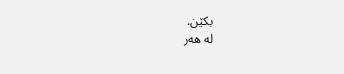بکێن.
له هەر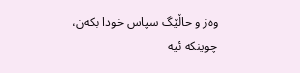وەز و حاڵێگ سپاس خودا بکەن، چوینکه ئیه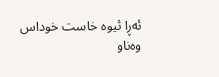ئەڕا ئیوه خاست خوداس وەناو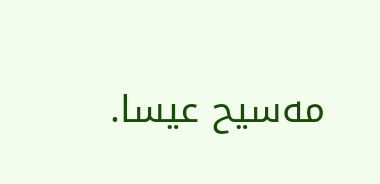مەسیح عیسا.